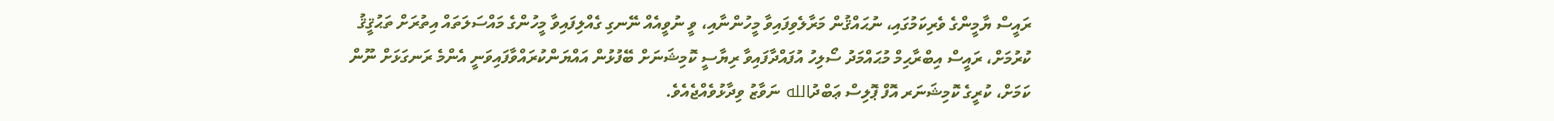ރައީސް ޔާމީންގެ ވެރިކަމުގައި، ނުޙައްޤުން މަރާލެވިފައިވާ މީހުންނާއި، ވީ ނުވީއެއް ނޭނގި ގެއްލިފައިވާ މީހުންގެ މައްސަލަތައް އިތުރަށް ތަޙުޤީޤު ކުރުމަށް، ރައީސް އިބްރާޙިމް މުޙައްމަދު ސޯލިހު އުފައްދާފައިވާ ރިޔާސީ ކޮމިޝަނަށް ބޭފުޅުން އައްޔަންކުރައްވާފައިވަނީ އެންމެ ރަނގަޅަށް ނޫން ކަމަށް، ކުރީގެ ކޮމިޝަނަރ އޮފް ޕޮލިސް ޢަބްދުالله ނަވާޒު ވިދާޅުވެއްޖެއެވެ.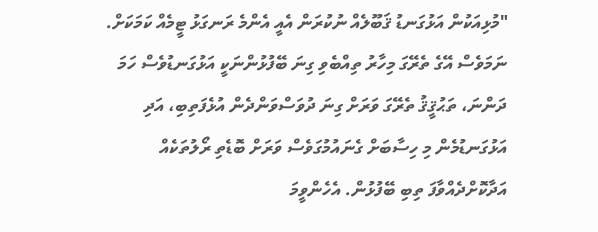"މުޅިއަކުން އަޅުގަނޑު ޤަބޫލެއް ނުކުރަން އެއީ އެންމެ ރަނގަޅު ޓީމެއް ކަމަކަށް. ނަމަވެސް އޭގެ ތެރޭގަ މިހާރު ތިއްބެވި ގިނަ ބޭފުޅުންނަކީ އަޅުގަނޑުވެސް ހަމަ ދަންނަ، ތަޙުޤީޤު ތެރޭގަ ވަރަށް ގިނަ ދުވަސްވަންދެން އުޅެފަތިބި، އަދި އަޅުގަނޑުމެން މި ހިސާބަށް ގެނައުމުގަވެސް ވަރަށް ބޮޑެތި ރޯލުތަކެއް އަދާކޮށްދެއްވާފަ ތިބި ބޭފުޅުން. އެހެންވީމަ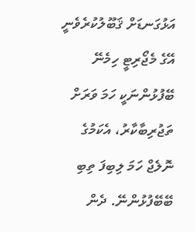އަޅުގަނޑަށް ޤަބޫލުކުރެވެނީ އޭގެ މެޖޯރިޓީ ހިމެނޭ ބޭފުޅުންނަކީ ހަމަ ވަރަށް ތަޖުރިބާކާރު، އެކަމުގެ ނޮލެޖް ހަމަ ލިބިފަ ތިބި ބޭބޭފުޅުންނޭ. ދެން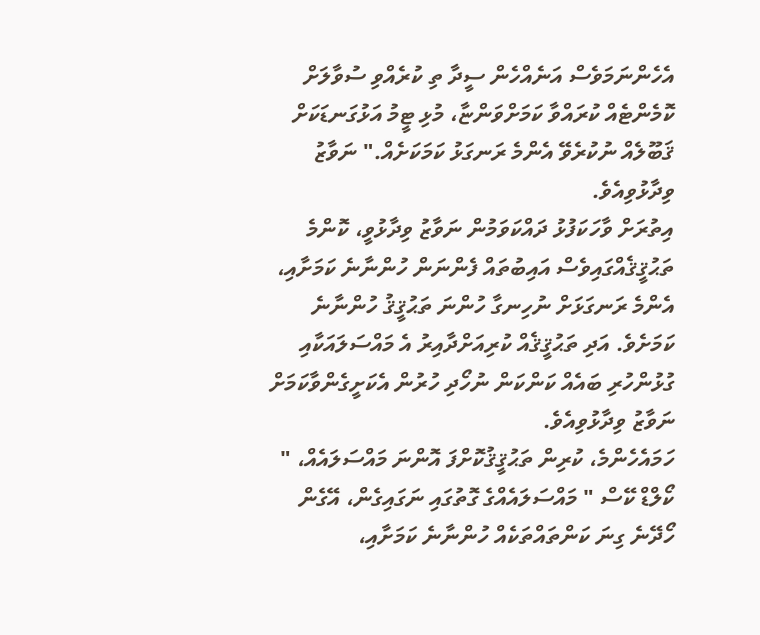އެހެންނަމަވެސް އަނެއްހެން ސީދާ ތި ކުރެއްވި ސުވާލަށް ކޮމެންޓެއް ކުރައްވާ ކަމަށްވަންޏާ، މުޅި ޓީމު އަޅުގަނޑަކަށް ޤަބޫލެއް ނުކުރެވޭ އެންމެ ރަނގަޅު ކަމަކަށެއް." ނަވާޒު ވިދާޅުވިއެވެ.
އިތުރަށް ވާހަކަފުޅު ދައްކަވަމުން ނަވާޒު ވިދާޅުވީ، ކޮންމެ ތަޙުޤީޤެއްގައިވެސް އައިބުތައް ފެންނަން ހުންނާނެ ކަމަށާއި، އެންމެ ރަނގަޅަށް ނުހިނގާ ހުންނަ ތަޙުޤީޤު ހުންނާނެ ކަމަށެވެ. އަދި ތަޙުޤީޤެއް ކުރިއަށްދާއިރު އެ މައްސަލައަކާއި ގުޅުންހުރި ބައެއް ކަންކަން ނުހޯދި ހުރުން އެކަށީގެންވާކަމަށް ނަވާޒު ވިދާޅުވިއެވެ.
ހަމައެހެންމެ، ކުރިން ތަޙުޤީޤުކޮށްފަ އޮންނަ މައްސަލައެއް، " ކޯލްޑް ކޭސް " މައްސަލައެއްގެ ގޮތުގައި ނަގައިގެން، އޭގެން ހޯދޭނެ ގިނަ ކަންތައްތަކެއް ހުންނާނެ ކަމަށާއި،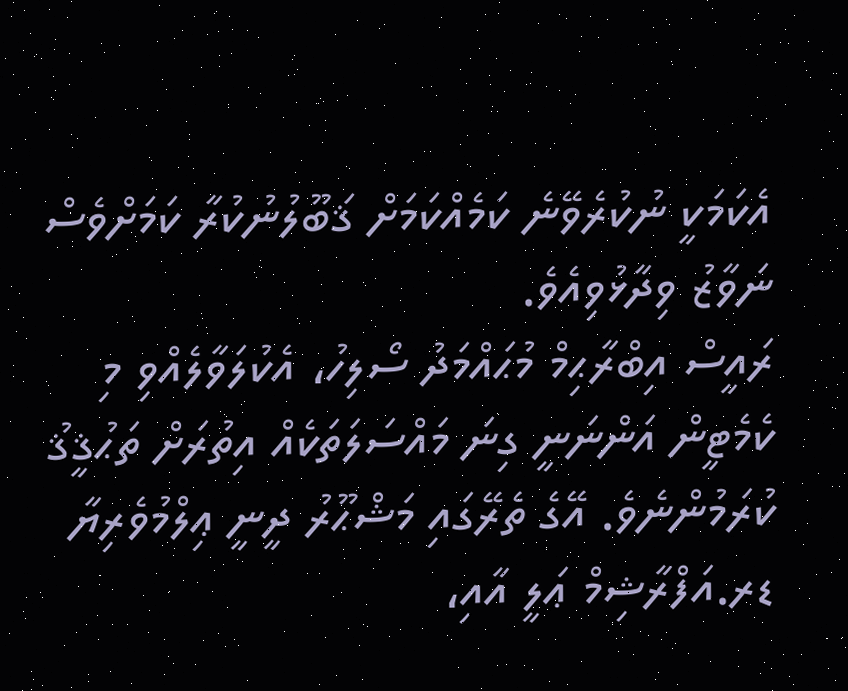އެކަމަކީ ނުކުރެވޭނެ ކަމެއްކަމަށް ޤަބޫލުނުކުރާ ކަމަށްވެސް ނަވާޒު ވިދާޅުވިއެވެ.
ރައީސް އިބްރާޙިމް މުޙައްމަދު ސޯލިހު، އެކުލަވާލެއްވި މި ކެމެޓީން އަންނަނީ ގިނަ މައްސަލަތަކެއް އިތުރަށް ތަޙުޤީޤު ކުރަމުންނެވެ. އޭގެ ތެރޭގައި މަޝްޙޫރު ދީނީ ޢިލްމުވެރިޔާ ޑރ.އަފްރާޝިމް ޢަލީ އާއި،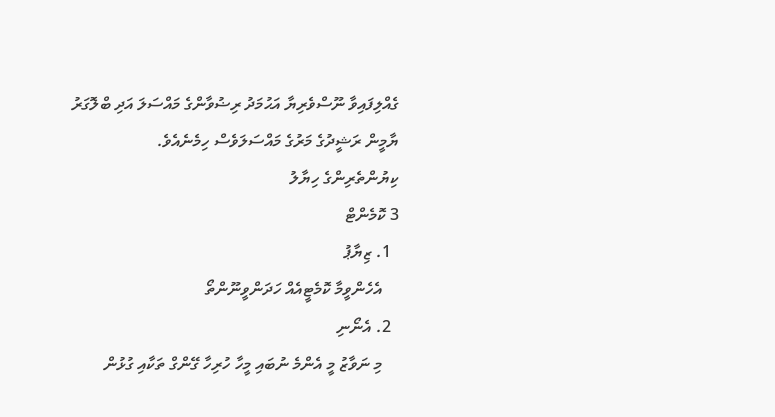ގެއްލިފައިވާ ނޫސްވެރިޔާ އަޙުމަދު ރިޟުވާންގެ މައްސަލަ އަދި ބްލޮގަރު ޔާމީން ރަޝީދުގެ މަރުގެ މައްސަލަވެސް ހިމެނެއެވެ.
ކިޔުންތެރިންގެ ހިޔާލު
3 ކޮމެންޓް
  1. ޒިޔާޕު
    އެހެންވީމާ ކޮމެޓީއެއް ހަދަންވީނޫންތޯ
  2. އެނޯނި
    މި ނަވާޒު މީ އެންމެ ނުބައި މީހާ ހުރިހާ ގޭންގް ތަކާއި ގުޅުން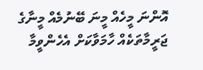އޮންނަ މީހެއް މީނަ ބޭނުމެއް މީނާގެ ޖަރީމާތަކެއް ހާމަވާކަށް އެހެންވީމާ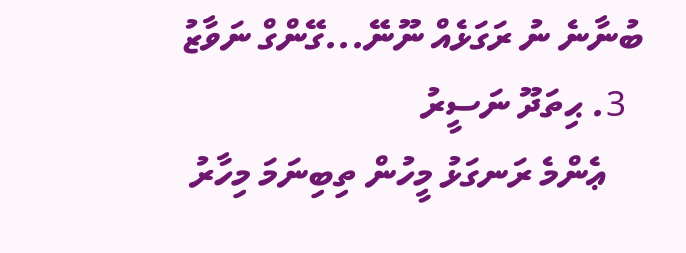ބުނާނެ ނު ރަގަޅެއް ނޫނޭ...ގޭންގް ނަވާޒު
  3. ޙިތަދޫ ނަސީރު
    ޢެންމެ ރަނގަޅު މީހުން ތިބިނަމަ މިހާރު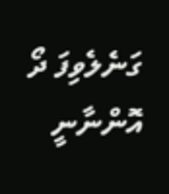ގަނެލެވިފަ ދޯ އޮންނާނީ